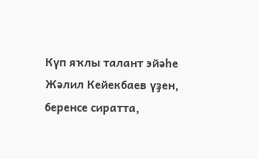Күп яҡлы талант эйәһе Жәлил Кейекбаев үҙен, беренсе сиратта,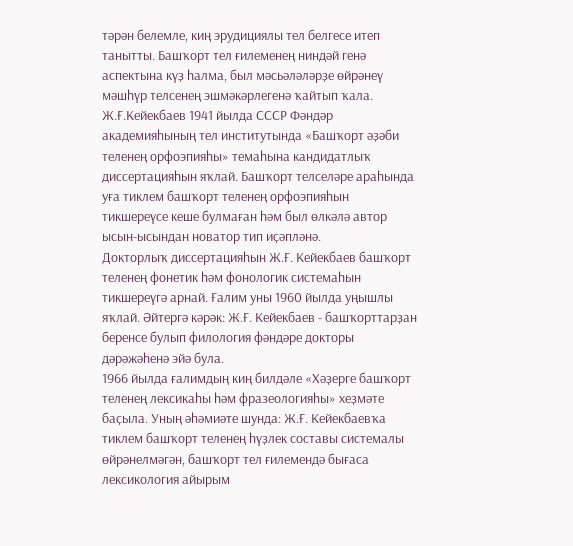тәрән белемле, киң эрудициялы тел белгесе итеп танытты. Башҡорт тел ғилеменең ниндәй генә аспектына күҙ һалма, был мәсьәләләрҙе өйрәнеү мәшһүр телсенең эшмәкәрлегенә ҡайтып ҡала.
Ж.Ғ.Кейекбаев 1941 йылда СССР Фәндәр академияһының тел институтында «Башҡорт әҙәби теленең орфоэпияһы» темаһына кандидатлыҡ диссертацияһын яҡлай. Башҡорт телселәре араһында уға тиклем башҡорт теленең орфоэпияһын тикшереүсе кеше булмаған һәм был өлкәлә автор ысын-ысындан новатор тип иҫәпләнә.
Докторлыҡ диссертацияһын Ж.Ғ. Кейекбаев башҡорт теленең фонетик һәм фонологик системаһын тикшереүгә арнай. Ғалим уны 1960 йылда уңышлы яҡлай. Әйтергә кәрәк: Ж.Ғ. Кейекбаев - башҡорттарҙан беренсе булып филология фәндәре докторы дәрәжәһенә эйә була.
1966 йылда ғалимдың киң билдәле «Хәҙерге башҡорт теленең лексикаһы һәм фразеологияһы» хеҙмәте баҫыла. Уның әһәмиәте шунда: Ж.Ғ. Кейекбаевҡа тиклем башҡорт теленең һүҙлек составы системалы өйрәнелмәгән, башҡорт тел ғилемендә бығаса лексикология айырым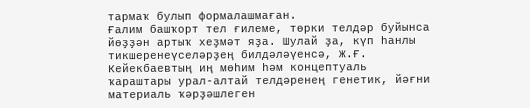тармаҡ булып формалашмаған.
Ғалим башҡорт тел ғилеме, төрки телдәр буйынса йөҙҙән артыҡ хеҙмәт яҙа. Шулай ҙа, күп һанлы тикшеренеүселәрҙең билдәләүенсә, Ж.Ғ. Кейекбаевтың иң мөһим һәм концептуаль ҡараштары урал-алтай телдәренең генетик, йәғни материаль ҡәрҙәшлеген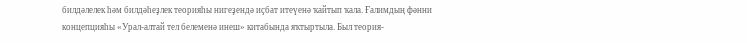билдәлелек һәм билдәһеҙлек теорияһы нигеҙендә иҫбат итеүенә ҡайтып ҡала. Ғалимдың фәнни концепцияһы «Урал-алтай тел белеменә инеш» китабында яҡтыртыла. Был теория-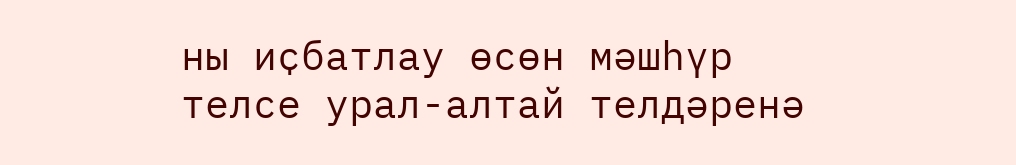ны иҫбатлау өсөн мәшһүр телсе урал-алтай телдәренә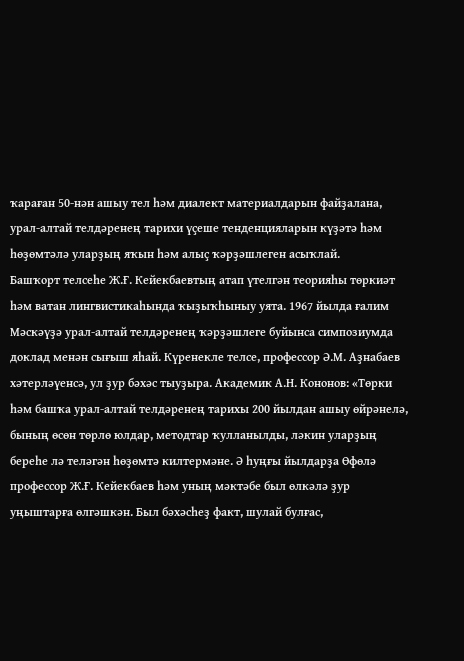ҡараған 50-нән ашыу тел һәм диалект материалдарын файҙалана, урал-алтай телдәренең тарихи үҫеше тенденцияларын күҙәтә һәм һөҙөмтәлә уларҙың яҡын һәм алыҫ ҡәрҙәшлеген асыҡлай.
Башҡорт телсеһе Ж.Ғ. Кейекбаевтың атап үтелгән теорияһы төркиәт һәм ватан лингвистикаһында ҡыҙыҡһыныу уята. 1967 йылда ғалим Мәскәүҙә урал-алтай телдәренең ҡәрҙәшлеге буйынса симпозиумда доклад менән сығыш яһай. Күренекле телсе, профессор Ә.М. Аҙнабаев хәтерләүенсә, ул ҙур бәхәс тыуҙыра. Академик А.Н. Кононов: «Төрки һәм башҡа урал-алтай телдәренең тарихы 200 йылдан ашыу өйрәнелә, бының өсөн төрлө юлдар, методтар ҡулланылды, ләкин уларҙың береһе лә теләгән һөҙөмтә килтермәне. Ә һуңғы йылдарҙа Өфөлә профессор Ж.Ғ. Кейекбаев һәм уның мәктәбе был өлкәлә ҙур уңыштарға өлгәшкән. Был бәхәсһеҙ факт, шулай булғас,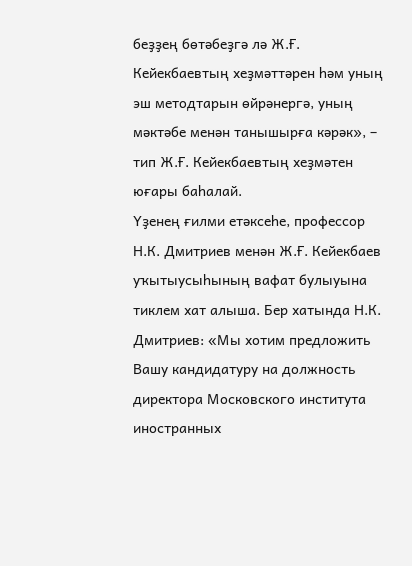беҙҙең бөтәбеҙгә лә Ж.Ғ. Кейекбаевтың хеҙмәттәрен һәм уның эш методтарын өйрәнергә, уның мәктәбе менән танышырға кәрәк», – тип Ж.Ғ. Кейекбаевтың хеҙмәтен юғары баһалай.
Үҙенең ғилми етәксеһе, профессор Н.К. Дмитриев менән Ж.Ғ. Кейекбаев уҡытыусыһының вафат булыуына тиклем хат алыша. Бер хатында Н.К. Дмитриев: «Мы хотим предложить Вашу кандидатуру на должность директора Московского института иностранных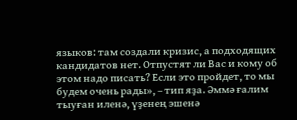языков: там создали кризис, а подходящих кандидатов нет. Отпустят ли Вас и кому об этом надо писать? Если это пройдет, то мы будем очень рады», – тип яҙа. Әммә ғалим тыуған иленә, үҙенең эшенә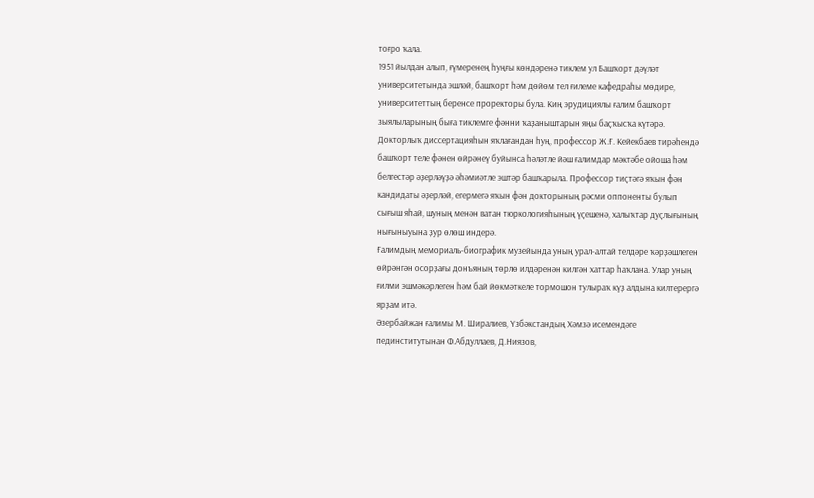тоғро ҡала.
1951 йылдан алып, ғүмеренең һуңғы көндәренә тиклем ул Башҡорт дәүләт университетында эшләй, башҡорт һәм дөйөм тел ғилеме кафедраһы мөдире, университеттың беренсе проректоры була. Киң эрудициялы ғалим башҡорт зыялыларының быға тиклемге фәнни ҡаҙаныштарын яңы баҫҡысҡа күтәрә.
Докторлыҡ диссертацияһын яҡлағандан һуң, профессор Ж.Ғ. Кейекбаев тирәһендә башҡорт теле фәнен өйрәнеү буйынса һәләтле йәш ғалимдар мәктәбе ойоша һәм белгестәр әҙерләүҙә әһәмиәтле эштәр башҡарыла. Профессор тиҫтәгә яҡын фән кандидаты әҙерләй, егермегә яҡын фән докторының рәсми оппоненты булып сығыш яһай, шуның менән ватан тюркологияһының үҫешенә, халыҡтар дуҫлығының нығыныуына ҙур өлөш индерә.
Ғалимдың мемориаль-биографик музейында уның урал-алтай телдәре ҡәрҙәшлеген өйрәнгән осорҙағы донъяның төрлө илдәренән килгән хаттар һаҡлана. Улар уның ғилми эшмәкәрлеген һәм бай йөкмәткеле тормошон тулыраҡ күҙ алдына килтерергә ярҙам итә.
Әзербайжан ғалимы М. Ширалиев, Үзбәкстандың Хәмзә исемендәге пединститутынан Ф.Абдуллаев, Д.Ниязов,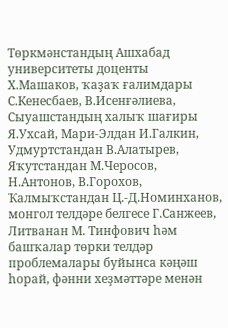Төркмәнстандың Ашхабад университеты доценты Х.Машаков, ҡаҙаҡ ғалимдары С.Кенесбаев, В.Исенғәлиева, Сыуашстандың халыҡ шағиры Я.Ухсай, Мари-Элдан И.Галкин, Удмуртстандан В.Алатырев, Яҡутстандан М.Черосов, Н.Антонов, В.Горохов, Ҡалмыҡстандан Ц.-Д.Номинханов, монгол телдәре белгесе Г.Санжеев, Литванан М. Тинфович һәм башҡалар төрки телдәр проблемалары буйынса кәңәш һорай, фәнни хеҙмәттәре менән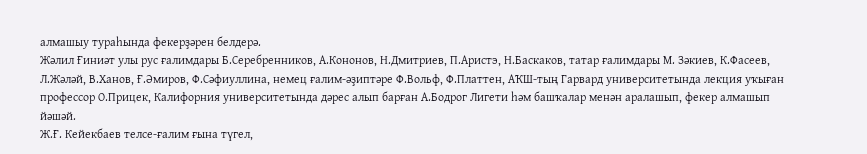алмашыу тураһында фекерҙәрен белдерә.
Жәлил Ғиниәт улы рус ғалимдары Б.Серебренников, А.Кононов, Н.Дмитриев, П.Аристэ, Н.Баскаков, татар ғалимдары М. Зәкиев, К.Фасеев, Л.Жәләй, В.Ханов, Ғ.Әмиров, Ф.Сәфиуллина, немец ғалим-әҙиптәре Ф.Вольф, Ф.Платтен, АҠШ-тың Гарвард университетында лекция уҡыған профессор О.Прицек, Калифорния университетында дәрес алып барған А.Бодрог Лигети һәм башҡалар менән аралашып, фекер алмашып йәшәй.
Ж.Ғ. Кейекбаев телсе-ғалим ғына түгел,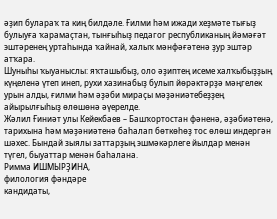әҙип булараҡ та киң билдәле. Ғилми һәм ижади хеҙмәте тығыҙ булыуға ҡарамаҫтан, тынғыһыҙ педагог республиканың йәмәғәт эштәренең уртаһында ҡайнай, халыҡ мәнфәғәтенә ҙур эштәр атҡара.
Шуныһы ҡыуаныслы: яҡташыбыҙ, оло əҙиптең исеме халҡыбыҙҙың күңеленə үтеп инеп, рухи хазинабыҙ булып йөрəктəрҙə мəңгелек урын алды, ғилми һәм әҙәби мираҫы мәҙәниәтебеҙҙең айырылғыһыҙ өлөшөнә әүерелде.
Жәлил Ғиниәт улы Кейекбаев – Башҡортостан фәненә, әҙәбиәтенә, тарихына һәм мәҙәниәтенә баһалап бөткөһөҙ тос өлөш индергән шәхес. Бындай зыялы заттарҙың эшмәкәрлеге йылдар менән түгел, быуаттар менән баһалана.
Римма ИШМЫРҘИНА,
филология фәндәре
кандидаты,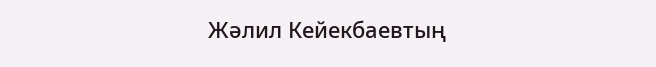Жәлил Кейекбаевтың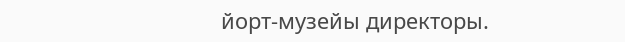йорт-музейы директоры.